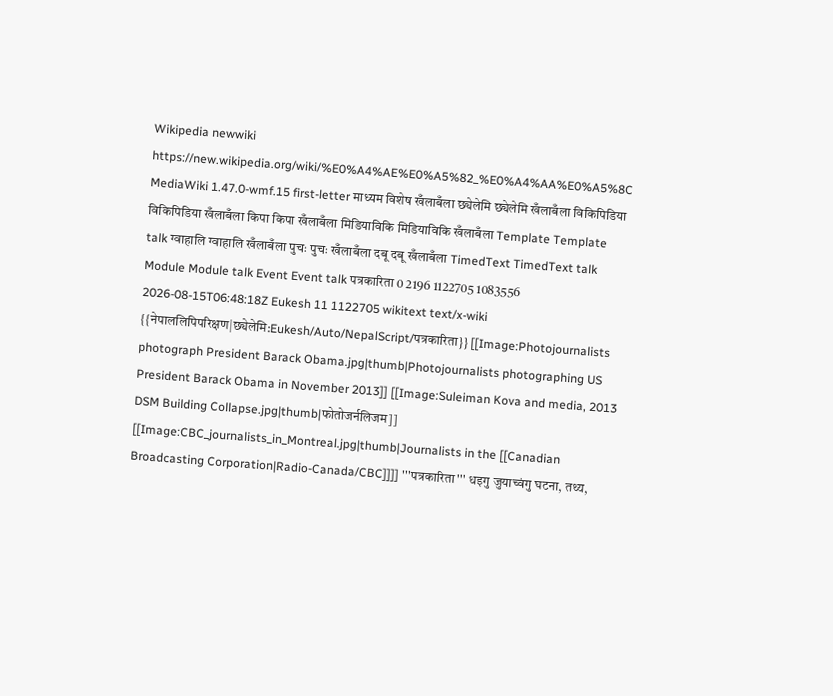Wikipedia newwiki https://new.wikipedia.org/wiki/%E0%A4%AE%E0%A5%82_%E0%A4%AA%E0%A5%8C MediaWiki 1.47.0-wmf.15 first-letter माध्यम विशेष खँलाबँला छ्येलेमि छ्येलेमि खँलाबँला विकिपिडिया विकिपिडिया खँलाबँला किपा किपा खँलाबँला मिडियाविकि मिडियाविकि खँलाबँला Template Template talk ग्वाहालि ग्वाहालि खँलाबँला पुचः पुचः खँलाबँला दबू दबू खँलाबँला TimedText TimedText talk Module Module talk Event Event talk पत्रकारिता 0 2196 1122705 1083556 2026-08-15T06:48:18Z Eukesh 11 1122705 wikitext text/x-wiki {{नेपाललिपिपरिक्षण|छ्येलेमि:Eukesh/Auto/NepalScript/पत्रकारिता}} [[Image:Photojournalists photograph President Barack Obama.jpg|thumb|Photojournalists photographing US President Barack Obama in November 2013]] [[Image:Suleiman Kova and media, 2013 DSM Building Collapse.jpg|thumb|फोतोजर्नलिजम]] [[Image:CBC_journalists_in_Montreal.jpg|thumb|Journalists in the [[Canadian Broadcasting Corporation|Radio-Canada/CBC]]]] '''पत्रकारिता''' धइगु जुयाच्वंगु घटना, तथ्य,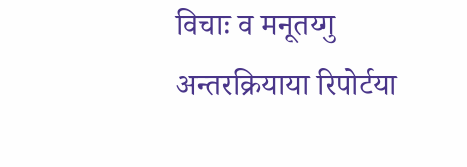विचाः व मनूतय्गु अन्तरक्रियाया रिपोर्टया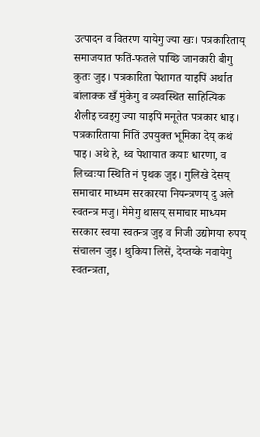उत्पादन व वितरण यायेगु ज्या खः। पत्रकारिताय् समाजयात फतिं-फतले पाय्छि जानकारी बीगु कुतः जुइ। पत्रकारिता पेशागत याइपिं अर्थात बांलाक्क खँ मुंकेगु व व्यवस्थित साहित्यिक शैलीइ च्वइगु ज्या याइपिं मनूतेत पत्रकार धाइ। पत्रकारिताया निंतिं उपयुक्त भूमिका देय् कथं पाइ। अथे हे, थ्व पेशायात कयाः धारणा, व लिच्वःया स्थिति नं पृथक जुइ। गुलिखे देसय् समाचार माध्यम सरकारया नियन्त्रणय् दु अले स्वतन्त्र मजु। मेमेगु थासय् समाचार माध्यम सरकार स्वया स्वतन्त्र जुइ व निजी उद्योगया रुपय् संचालन जुइ। थुकिया लिसें, देय्तय्के नवायेगु स्वतन्त्रता,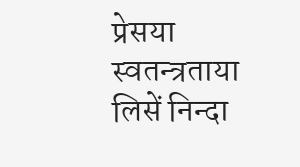प्रेसया स्वतन्त्रताया लिसें निन्दा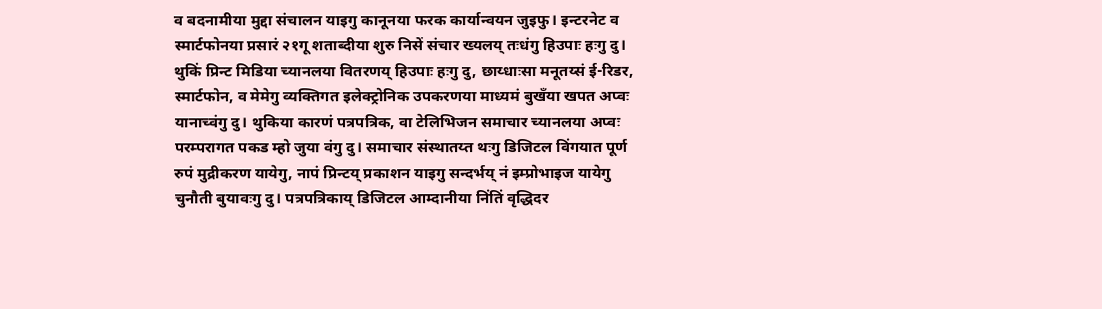व बदनामीया मुद्दा संचालन याइगु कानूनया फरक कार्यान्वयन जुइफु। इन्टरनेट व स्मार्टफोनया प्रसारं २१गू शताब्दीया शुरु निसें संचार ख्यलय् तःधंगु हिउपाः हःगु दु। थुकिं प्रिन्ट मिडिया च्यानलया वितरणय् हिउपाः हःगु दु, छाय्धाःसा मनूतय्सं ई-रिडर, स्मार्टफोन, व मेमेगु व्यक्तिगत इलेक्ट्रोनिक उपकरणया माध्यमं बुखँया खपत अप्वः यानाच्वंगु दु। थुकिया कारणं पत्रपत्रिक, वा टेलिभिजन समाचार च्यानलया अप्वः परम्परागत पकड म्हो जुया वंगु दु। समाचार संस्थातय्त थःगु डिजिटल विंगयात पूर्ण रुपं मुद्रीकरण यायेगु, नापं प्रिन्टय् प्रकाशन याइगु सन्दर्भय् नं इम्प्रोभाइज यायेगु चुनौती बुयावःगु दु। पत्रपत्रिकाय् डिजिटल आम्दानीया निंतिं वृद्धिदर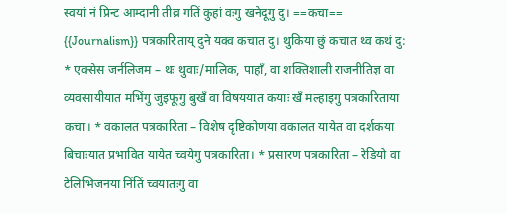स्वयां नं प्रिन्ट आम्दानी तीव्र गतिं कुहां वःगु खनेदूगु दु। ==कचा== {{Journalism}} पत्रकारिताय् दुने यक्व कचात दु। थुकिया छुं कचात थ्व कथं दु: * एक्सेस जर्नलिजम – थः थुवाः/मालिक, पाहाँ, वा शक्तिशाली राजनीतिज्ञ वा व्यवसायीयात मभिंगु जुइफूगु बुखँ वा विषययात कयाः खँ मल्हाइगु पत्रकारिताया कचा। * वकालत पत्रकारिता – विशेष दृष्टिकोणया वकालत यायेत वा दर्शकया बिचाःयात प्रभावित यायेत च्वयेगु पत्रकारिता। * प्रसारण पत्रकारिता – रेडियो वा टेलिभिजनया निंतिं च्वयातःगु वा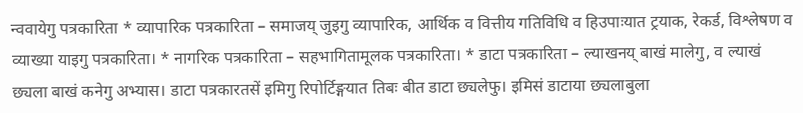न्ववायेगु पत्रकारिता * व्यापारिक पत्रकारिता – समाजय् जुइगु व्यापारिक, आर्थिक व वित्तीय गतिविधि व हिउपाःयात ट्रयाक, रेकर्ड, विश्लेषण व व्याख्या याइगु पत्रकारिता। * नागरिक पत्रकारिता – सहभागितामूलक पत्रकारिता। * डाटा पत्रकारिता – ल्याखनय् बाखं मालेगु, व ल्याखं छ्यला बाखं कनेगु अभ्यास। डाटा पत्रकारतसें इमिगु रिपोर्टिङ्गयात तिबः बीत डाटा छ्यलेफु। इमिसं डाटाया छ्यलाबुला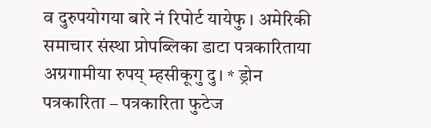व दुरुपयोगया बारे नं रिपोर्ट यायेफु । अमेरिकी समाचार संस्था प्रोपब्लिका डाटा पत्रकारिताया अग्रगामीया रुपय् म्हसीकूगु दु। * ड्रोन पत्रकारिता – पत्रकारिता फुटेज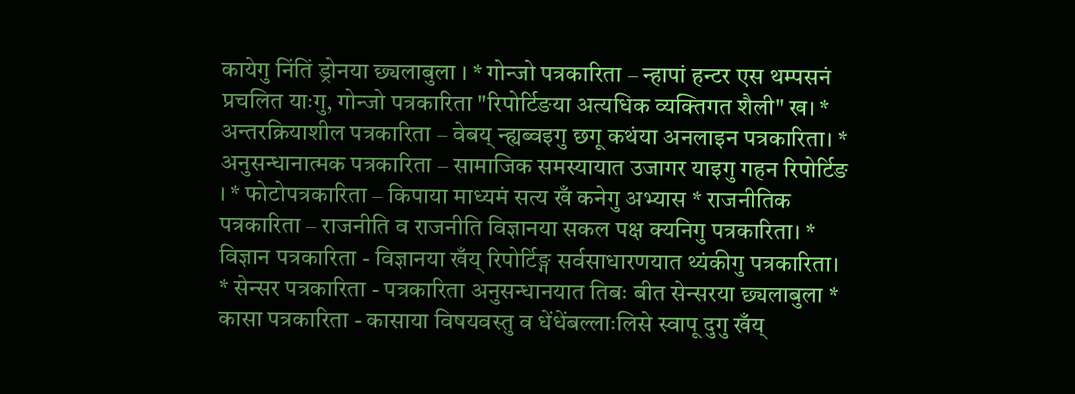कायेगु निंतिं ड्रोनया छ्यलाबुला । * गोन्जो पत्रकारिता – न्हापां हन्टर एस थम्पसनं प्रचलित याःगु, गोन्जो पत्रकारिता "रिपोर्टिङया अत्यधिक व्यक्तिगत शैली" ख। * अन्तरक्रियाशील पत्रकारिता – वेबय् न्ह्यब्वइगु छगू कथंया अनलाइन पत्रकारिता। * अनुसन्धानात्मक पत्रकारिता – सामाजिक समस्यायात उजागर याइगु गहन रिपोर्टिङ । * फोटोपत्रकारिता – किपाया माध्यमं सत्य खँ कनेगु अभ्यास * राजनीतिक पत्रकारिता – राजनीति व राजनीति विज्ञानया सकल पक्ष क्यनिगु पत्रकारिता। * विज्ञान पत्रकारिता - विज्ञानया खँय् रिपोर्टिङ्ग सर्वसाधारणयात थ्यंकीगु पत्रकारिता। * सेन्सर पत्रकारिता - पत्रकारिता अनुसन्धानयात तिबः बीत सेन्सरया छ्यलाबुला * कासा पत्रकारिता - कासाया विषयवस्तु व धेंधेंबल्लाःलिसे स्वापू दुगु खँय्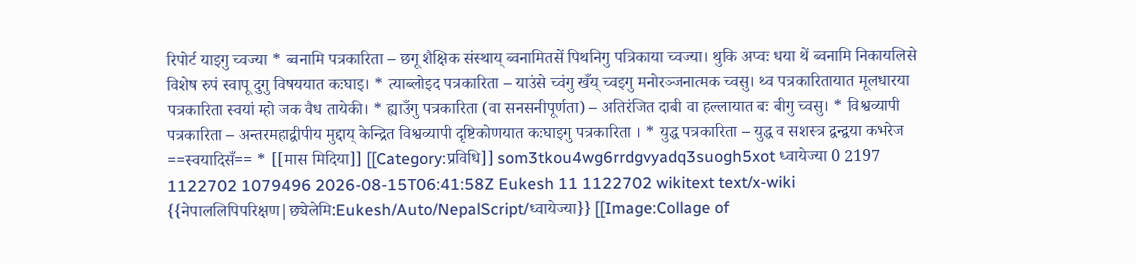रिपोर्ट याइगु च्वज्या * ब्वनामि पत्रकारिता – छगू शैक्षिक संस्थाय् ब्वनामितसें पिथनिगु पत्रिकाया च्वज्या। थुकि अप्वः धया थें ब्वनामि निकायलिसे विशेष रुपं स्वापू दुगु विषययात कःघाइ। * त्याब्लोइद पत्रकारिता – याउंसे च्वंगु खँय् च्वइगु मनोरञ्जनात्मक च्वसु। थ्व पत्रकारितायात मूलधारया पत्रकारिता स्वयां म्हो जक वैध तायेकी। * ह्याउँगु पत्रकारिता (वा सनसनीपूर्णता) – अतिरंजित दाबी वा हल्लायात बः बीगु च्वसु। * विश्वव्यापी पत्रकारिता – अन्तरमहाद्वीपीय मुद्दाय् केन्द्रित विश्वव्यापी दृष्टिकोणयात कःघाइगु पत्रकारिता । * युद्ध पत्रकारिता – युद्ध व सशस्त्र द्वन्द्वया कभरेज ==स्वयादिसँ== * [[मास मिदिया]] [[Category:प्रविधि]] som3tkou4wg6rrdgvyadq3suogh5xot ध्वायेज्या 0 2197 1122702 1079496 2026-08-15T06:41:58Z Eukesh 11 1122702 wikitext text/x-wiki {{नेपाललिपिपरिक्षण|छ्येलेमि:Eukesh/Auto/NepalScript/ध्वायेज्या}} [[Image:Collage of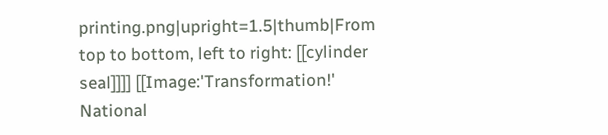printing.png|upright=1.5|thumb|From top to bottom, left to right: [[cylinder seal]]]] [[Image:'Transformation!' National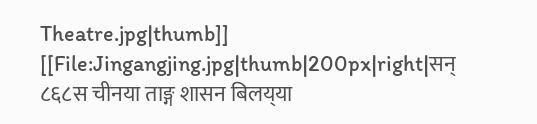Theatre.jpg|thumb]] [[File:Jingangjing.jpg|thumb|200px|right|सन् ८६८स चीनया ताङ्ग शासन बिलय्‌या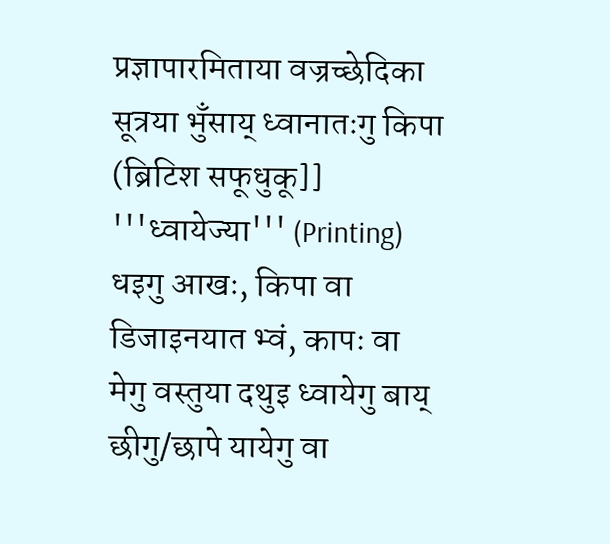प्रज्ञापारमिताया वज्रच्छेदिका सूत्रया भुँसाय् ध्वानातःगु किपा (ब्रिटिश सफूधुकू]] '''ध्वायेज्या''' (Printing) धइगु आखः, किपा वा डिजाइनयात भ्वं, कापः वा मेगु वस्तुया दथुइ ध्वायेगु बाय् छीगु/छापे यायेगु वा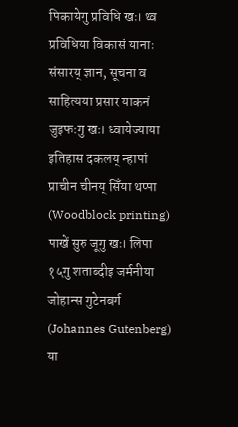पिकायेगु प्रविधि खः। थ्व प्रविधिया विकासं यानाः संसारय् ज्ञान, सूचना व साहित्यया प्रसार याकनं जुइफःगु खः। ध्वायेज्याया इतिहास दकलय् न्हापां प्राचीन चीनय् सिँया थप्पा (Woodblock printing) पाखें सुरु जूगु खः। लिपा १५गु शताब्दीइ जर्मनीया जोहान्स गुटेनबर्ग (Johannes Gutenberg) या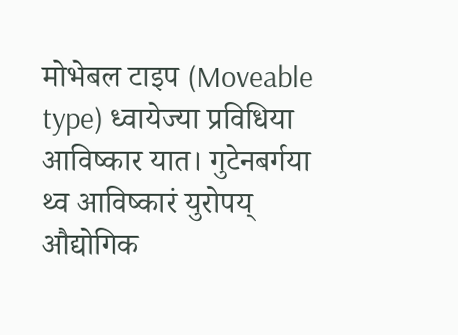मोभेबल टाइप (Moveable type) ध्वायेज्या प्रविधिया आविष्कार यात। गुटेनबर्गया थ्व आविष्कारं युरोपय् औद्योगिक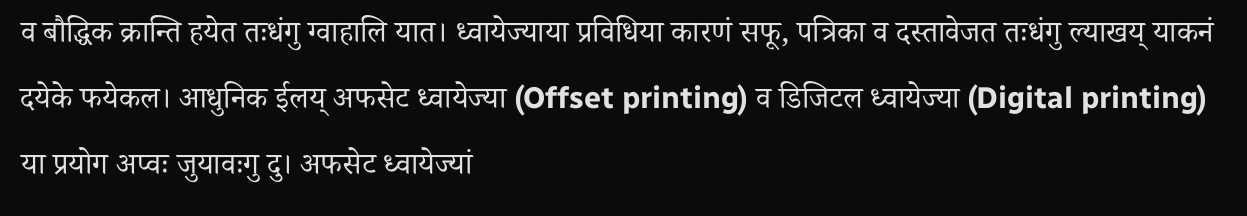व बौद्धिक क्रान्ति हयेत तःधंगु ग्वाहालि यात। ध्वायेज्याया प्रविधिया कारणं सफू, पत्रिका व दस्तावेजत तःधंगु ल्याखय् याकनं दयेके फयेकल। आधुनिक ईलय् अफसेट ध्वायेज्या (Offset printing) व डिजिटल ध्वायेज्या (Digital printing) या प्रयोग अप्वः जुयावःगु दु। अफसेट ध्वायेज्यां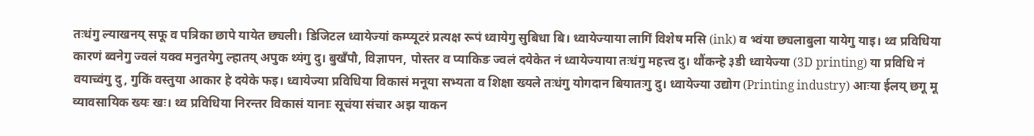तःधंगु ल्याखनय् सफू व पत्रिका छापे यायेत छ्यली। डिजिटल ध्वायेज्यां कम्प्यूटरं प्रत्यक्ष रूपं ध्वायेगु सुबिधा बि। ध्वायेज्याया लागिं विशेष मसि (ink) व भ्वंया छ्यलाबुला यायेगु याइ। थ्व प्रविधिया कारणं ब्वनेगु ज्वलं यक्व मनुतयेगु ल्हातय् अपुक थ्यंगु दु। बुखँपौ, विज्ञापन, पोस्तर व प्याकिङ ज्वलं दयेकेत नं ध्वायेज्याया तःधंगु महत्त्व दु। थौंकन्हे ३डी ध्वायेज्या (3D printing) या प्रविधि नं वयाच्वंगु दु, गुकिं वस्तुया आकार हे दयेके फइ। ध्वायेज्या प्रविधिया विकासं मनूया सभ्यता व शिक्षा ख्यले तःधंगु योगदान बियातःगु दु। ध्वायेज्या उद्योग (Printing industry) आःया ईलय् छगू मू व्यावसायिक ख्यः खः। थ्व प्रविधिया निरन्तर विकासं यानाः सूचंया संचार अझ याकन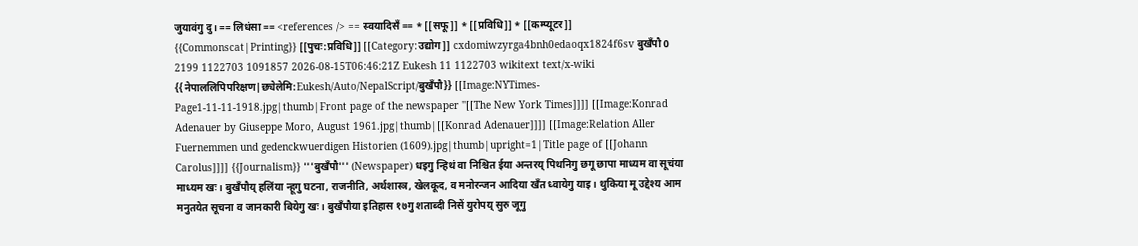जुयावंगु दु। == लिधंसा == <references /> == स्वयादिसँ == * [[सफू]] * [[प्रविधि]] * [[कम्प्यूटर]] {{Commonscat|Printing}} [[पुचः:प्रविधि]] [[Category:उद्योग]] cxdomiwzyrga4bnh0edaoqx1824f6sv बुखँपौ 0 2199 1122703 1091857 2026-08-15T06:46:21Z Eukesh 11 1122703 wikitext text/x-wiki {{नेपाललिपिपरिक्षण|छ्येलेमि:Eukesh/Auto/NepalScript/बुखँपौ}} [[Image:NYTimes-Page1-11-11-1918.jpg|thumb|Front page of the newspaper ''[[The New York Times]]]] [[Image:Konrad Adenauer by Giuseppe Moro, August 1961.jpg|thumb|[[Konrad Adenauer]]]] [[Image:Relation Aller Fuernemmen und gedenckwuerdigen Historien (1609).jpg|thumb|upright=1|Title page of [[Johann Carolus]]]] {{Journalism}} '''बुखँपौ''' (Newspaper) धइगु न्हिथं वा निश्चित ईया अन्तरय् पिथनिगु छगू छापा माध्यम वा सूचंया माध्यम खः। बुखँपौय् हलिंया न्हूगु घटना, राजनीति, अर्थशास्त्र, खेलकूद, व मनोरन्जन आदिया खँत ध्वायेगु याइ। थुकिया मू उद्देश्य आम मनुतयेत सूचना व जानकारी बियेगु खः। बुखँपौया इतिहास १७गु शताब्दी निसें युरोपय् सुरु जूगु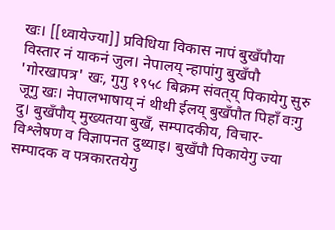खः। [[ध्वायेज्या]] प्रविधिया विकास नापं बुखँपौया विस्तार नं याकनं जुल। नेपालय् न्हापांगु बुखँपौ 'गोरखापत्र' खः, गुगु १९५८ बिक्रम संवत्‌य् पिकायेगु सुरु जूगु खः। नेपालभाषाय् नं थीथी ईलय् बुखँपौत पिहाँ वःगु दु। बुखँपौय् मुख्यतया बुखँ, सम्पादकीय, विचार-विश्लेषण व विज्ञापनत दुथ्याइ। बुखँपौ पिकायेगु ज्या सम्पादक व पत्रकारतयेगु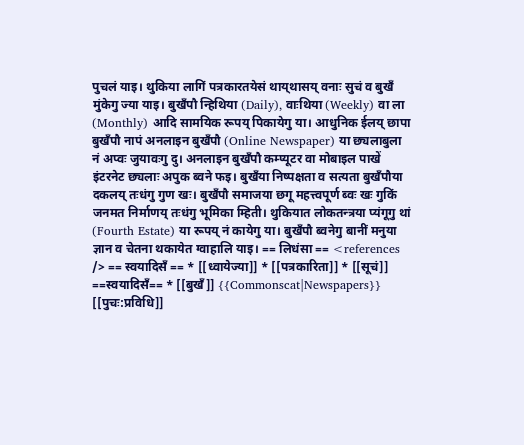पुचलं याइ। थुकिया लागिं पत्रकारतयेसं थाय्‌थासय् वनाः सुचं व बुखँ मुंकेगु ज्या याइ। बुखँपौ न्हिथिया (Daily), वाःथिया (Weekly) वा ला (Monthly) आदि सामयिक रूपय् पिकायेगु या। आधुनिक ईलय् छापा बुखँपौ नापं अनलाइन बुखँपौ (Online Newspaper) या छ्यलाबुला नं अप्वः जुयावःगु दु। अनलाइन बुखँपौ कम्प्यूटर वा मोबाइल पाखें इंटरनेट छ्यलाः अपुक ब्वने फइ। बुखँया निष्पक्षता व सत्यता बुखँपौया दकलय् तःधंगु गुण खः। बुखँपौ समाजया छगू महत्त्वपूर्ण ब्वः खः गुकिं जनमत निर्माणय् तःधंगु भूमिका म्हिती। थुकियात लोकतन्त्रया प्यंगूगु थां (Fourth Estate) या रूपय् नं कायेगु या। बुखँपौ ब्वनेगु बानीं मनुया ज्ञान व चेतना थकायेत ग्वाहालि याइ। == लिधंसा == <references /> == स्वयादिसँ == * [[ध्वायेज्या]] * [[पत्रकारिता]] * [[सूचं]] ==स्वयादिसँ== * [[बुखँ]] {{Commonscat|Newspapers}} [[पुचः:प्रविधि]]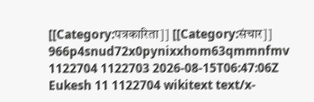[[Category:पत्रकारिता]] [[Category:संचार]] 966p4snud72x0pynixxhom63qmmnfmv 1122704 1122703 2026-08-15T06:47:06Z Eukesh 11 1122704 wikitext text/x-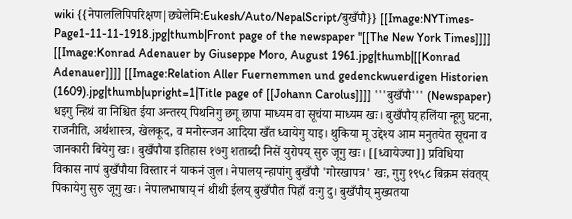wiki {{नेपाललिपिपरिक्षण|छ्येलेमि:Eukesh/Auto/NepalScript/बुखँपौ}} [[Image:NYTimes-Page1-11-11-1918.jpg|thumb|Front page of the newspaper ''[[The New York Times]]]] [[Image:Konrad Adenauer by Giuseppe Moro, August 1961.jpg|thumb|[[Konrad Adenauer]]]] [[Image:Relation Aller Fuernemmen und gedenckwuerdigen Historien (1609).jpg|thumb|upright=1|Title page of [[Johann Carolus]]]] '''बुखँपौ''' (Newspaper) धइगु न्हिथं वा निश्चित ईया अन्तरय् पिथनिगु छगू छापा माध्यम वा सूचंया माध्यम खः। बुखँपौय् हलिंया न्हूगु घटना, राजनीति, अर्थशास्त्र, खेलकूद, व मनोरन्जन आदिया खँत ध्वायेगु याइ। थुकिया मू उद्देश्य आम मनुतयेत सूचना व जानकारी बियेगु खः। बुखँपौया इतिहास १७गु शताब्दी निसें युरोपय् सुरु जूगु खः। [[ध्वायेज्या]] प्रविधिया विकास नापं बुखँपौया विस्तार नं याकनं जुल। नेपालय् न्हापांगु बुखँपौ 'गोरखापत्र' खः, गुगु १९५८ बिक्रम संवत्‌य् पिकायेगु सुरु जूगु खः। नेपालभाषाय् नं थीथी ईलय् बुखँपौत पिहाँ वःगु दु। बुखँपौय् मुख्यतया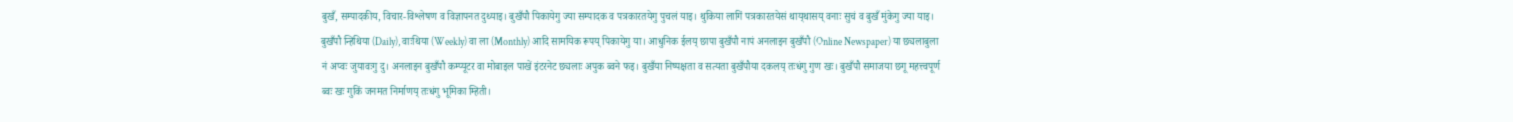बुखँ, सम्पादकीय, विचार-विश्लेषण व विज्ञापनत दुथ्याइ। बुखँपौ पिकायेगु ज्या सम्पादक व पत्रकारतयेगु पुचलं याइ। थुकिया लागिं पत्रकारतयेसं थाय्‌थासय् वनाः सुचं व बुखँ मुंकेगु ज्या याइ। बुखँपौ न्हिथिया (Daily), वाःथिया (Weekly) वा ला (Monthly) आदि सामयिक रूपय् पिकायेगु या। आधुनिक ईलय् छापा बुखँपौ नापं अनलाइन बुखँपौ (Online Newspaper) या छ्यलाबुला नं अप्वः जुयावःगु दु। अनलाइन बुखँपौ कम्प्यूटर वा मोबाइल पाखें इंटरनेट छ्यलाः अपुक ब्वने फइ। बुखँया निष्पक्षता व सत्यता बुखँपौया दकलय् तःधंगु गुण खः। बुखँपौ समाजया छगू महत्त्वपूर्ण ब्वः खः गुकिं जनमत निर्माणय् तःधंगु भूमिका म्हिती।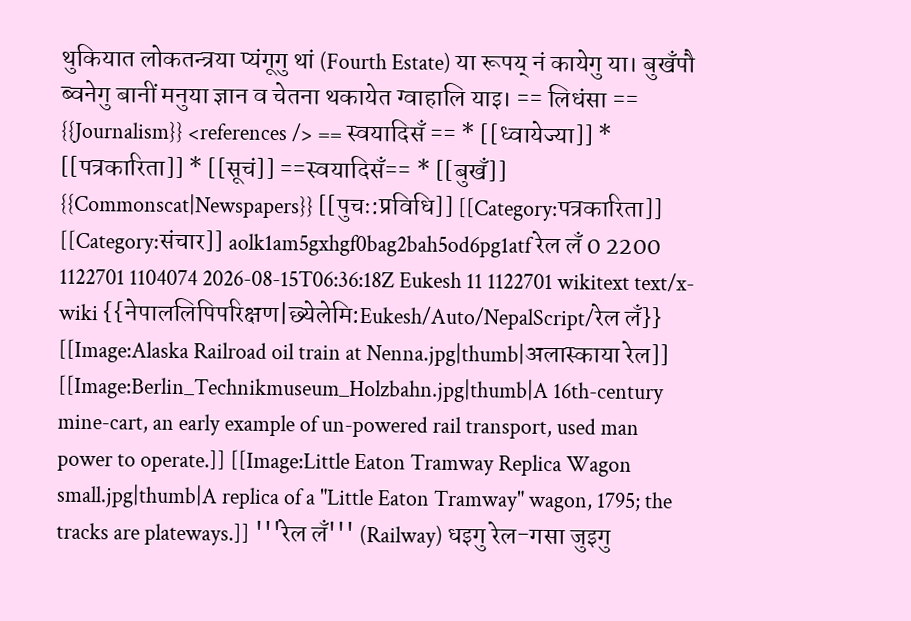थुकियात लोकतन्त्रया प्यंगूगु थां (Fourth Estate) या रूपय् नं कायेगु या। बुखँपौ ब्वनेगु बानीं मनुया ज्ञान व चेतना थकायेत ग्वाहालि याइ। == लिधंसा == {{Journalism}} <references /> == स्वयादिसँ == * [[ध्वायेज्या]] * [[पत्रकारिता]] * [[सूचं]] ==स्वयादिसँ== * [[बुखँ]] {{Commonscat|Newspapers}} [[पुचः:प्रविधि]] [[Category:पत्रकारिता]] [[Category:संचार]] aolk1am5gxhgf0bag2bah5od6pg1atf रेल लँ 0 2200 1122701 1104074 2026-08-15T06:36:18Z Eukesh 11 1122701 wikitext text/x-wiki {{नेपाललिपिपरिक्षण|छ्येलेमि:Eukesh/Auto/NepalScript/रेल लँ}} [[Image:Alaska Railroad oil train at Nenna.jpg|thumb|अलास्काया रेल]] [[Image:Berlin_Technikmuseum_Holzbahn.jpg|thumb|A 16th-century mine-cart, an early example of un-powered rail transport, used man power to operate.]] [[Image:Little Eaton Tramway Replica Wagon small.jpg|thumb|A replica of a "Little Eaton Tramway" wagon, 1795; the tracks are plateways.]] '''रेल लँ''' (Railway) धइगु रेल-गसा जुइगु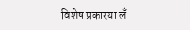विशेष प्रकारया लँ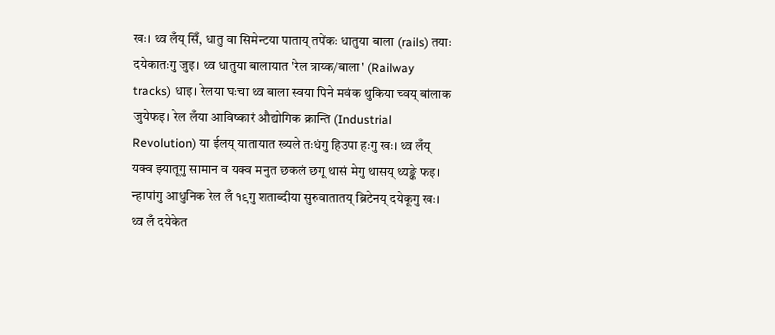खः। थ्व लँय् सिँ, धातु वा सिमेन्टया पाताय् तपेंकः धातुया बाला (rails) तयाः दयेकातःगु जुइ। थ्व धातुया बालायात 'रेल त्राय्क/बाला' (Railway tracks) धाइ। रेलया घःचा थ्व बाला स्वया पिने मवंक थुकिया च्वय् बांलाक जुयेफइ। रेल लँया आविष्कारं औद्योगिक क्रान्ति (Industrial Revolution) या ईलय् यातायात ख्यले तःधंगु हिउपा हःगु खः। थ्व लँय् यक्व झ्यातूगु सामान व यक्व मनुत छकलं छगू थासं मेगु थासय् थ्यङ्के फइ। न्हापांगु आधुनिक रेल लँ १९गु शताब्दीया सुरुवातातय् ब्रिटेनय् दयेकूगु खः। थ्व लँ दयेकेत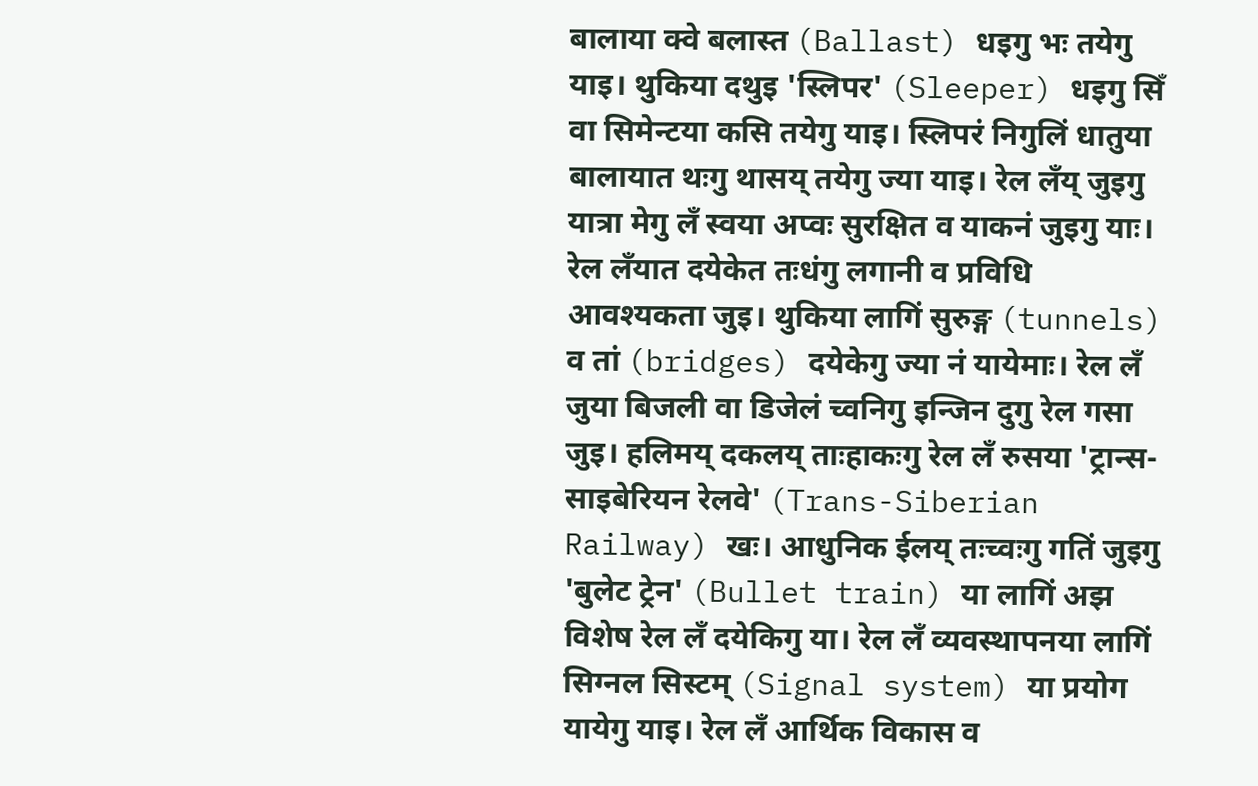बालाया क्वे बलास्त (Ballast) धइगु भः तयेगु याइ। थुकिया दथुइ 'स्लिपर' (Sleeper) धइगु सिँ वा सिमेन्टया कसि तयेगु याइ। स्लिपरं निगुलिं धातुया बालायात थःगु थासय् तयेगु ज्या याइ। रेल लँय् जुइगु यात्रा मेगु लँ स्वया अप्वः सुरक्षित व याकनं जुइगु याः। रेल लँयात दयेकेत तःधंगु लगानी व प्रविधि आवश्यकता जुइ। थुकिया लागिं सुरुङ्ग (tunnels) व तां (bridges) दयेकेगु ज्या नं यायेमाः। रेल लँ जुया बिजली वा डिजेलं च्वनिगु इन्जिन दुगु रेल गसा जुइ। हलिमय् दकलय् ताःहाकःगु रेल लँ रुसया 'ट्रान्स-साइबेरियन रेलवे' (Trans-Siberian Railway) खः। आधुनिक ईलय् तःच्वःगु गतिं जुइगु 'बुलेट ट्रेन' (Bullet train) या लागिं अझ विशेष रेल लँ दयेकिगु या। रेल लँ व्यवस्थापनया लागिं सिग्नल सिस्टम् (Signal system) या प्रयोग यायेगु याइ। रेल लँ आर्थिक विकास व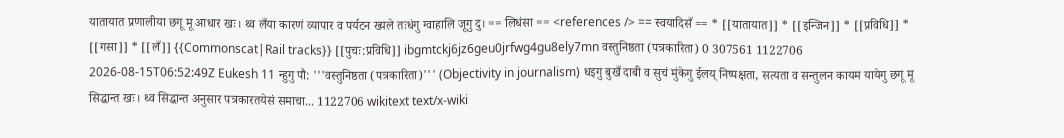यातायात प्रणालीया छगू मू आधार खः। थ्व लँया कारणं व्यापार व पर्यटन ख्यले तःधंगु ग्वाहालि जूगु दु। == लिधंसा == <references /> == स्वयादिसँ == * [[यातायात]] * [[इन्जिन]] * [[प्रविधि]] * [[गसा]] * [[लँ]] {{Commonscat|Rail tracks}} [[पुचः:प्रविधि]] ibgmtckj6jz6geu0jrfwg4gu8ely7mn वस्तुनिष्ठता (पत्रकारिता) 0 307561 1122706 2026-08-15T06:52:49Z Eukesh 11 न्हुगु पौ: '''वस्तुनिष्ठता (पत्रकारिता)''' (Objectivity in journalism) धइगु बुखँ दाबी व सुचं मुंकेगु ईलय् निष्पक्षता, सत्यता व सन्तुलन कायम यायेगु छगू मू सिद्धान्त खः। थ्व सिद्धान्त अनुसार पत्रकारतयेसं समाचा... 1122706 wikitext text/x-wiki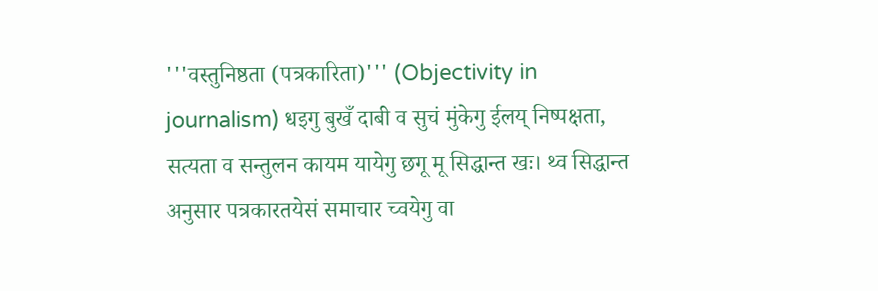'''वस्तुनिष्ठता (पत्रकारिता)''' (Objectivity in journalism) धइगु बुखँ दाबी व सुचं मुंकेगु ईलय् निष्पक्षता, सत्यता व सन्तुलन कायम यायेगु छगू मू सिद्धान्त खः। थ्व सिद्धान्त अनुसार पत्रकारतयेसं समाचार च्वयेगु वा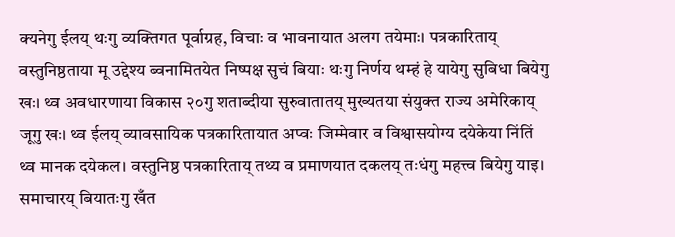क्यनेगु ईलय् थःगु व्यक्तिगत पूर्वाग्रह, विचाः व भावनायात अलग तयेमाः। पत्रकारिताय् वस्तुनिष्ठताया मू उद्देश्य ब्वनामितयेत निष्पक्ष सुचं बियाः थःगु निर्णय थम्हं हे यायेगु सुबिधा बियेगु खः। थ्व अवधारणाया विकास २०गु शताब्दीया सुरुवातातय् मुख्यतया संयुक्त राज्य अमेरिकाय् जूगु खः। थ्व ईलय् व्यावसायिक पत्रकारितायात अप्वः जिम्मेवार व विश्वासयोग्य दयेकेया निंतिं थ्व मानक दयेकल। वस्तुनिष्ठ पत्रकारिताय् तथ्य व प्रमाणयात दकलय् तःधंगु महत्त्व बियेगु याइ। समाचारय् बियातःगु खँत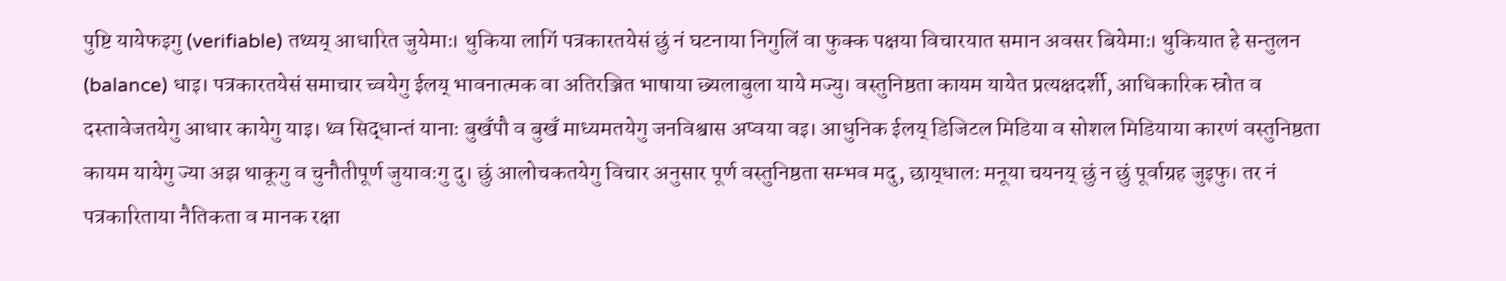पुष्टि यायेफइगु (verifiable) तथ्यय् आधारित जुयेमाः। थुकिया लागिं पत्रकारतयेसं छुं नं घटनाया निगुलिं वा फुक्क पक्षया विचारयात समान अवसर बियेमाः। थुकियात हे सन्तुलन (balance) धाइ। पत्रकारतयेसं समाचार च्वयेगु ईलय् भावनात्मक वा अतिरञ्जित भाषाया छ्यलाबुला याये मज्यु। वस्तुनिष्ठता कायम यायेत प्रत्यक्षदर्शी, आधिकारिक स्रोत व दस्तावेजतयेगु आधार कायेगु याइ। थ्व सिद्धान्तं यानाः बुखँपौ व बुखँ माध्यमतयेगु जनविश्वास अप्वया वइ। आधुनिक ईलय् डिजिटल मिडिया व सोशल मिडियाया कारणं वस्तुनिष्ठता कायम यायेगु ज्या अझ थाकूगु व चुनौतीपूर्ण जुयावःगु दु। छुं आलोचकतयेगु विचार अनुसार पूर्ण वस्तुनिष्ठता सम्भव मदु, छाय्‌धालः मनूया चयनय् छुं न छुं पूर्वाग्रह जुइफु। तर नं पत्रकारिताया नैतिकता व मानक रक्षा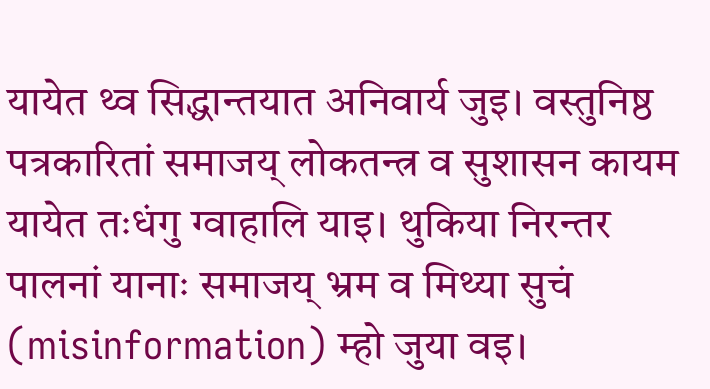यायेत थ्व सिद्धान्तयात अनिवार्य जुइ। वस्तुनिष्ठ पत्रकारितां समाजय् लोकतन्त्र व सुशासन कायम यायेत तःधंगु ग्वाहालि याइ। थुकिया निरन्तर पालनां यानाः समाजय् भ्रम व मिथ्या सुचं (misinformation) म्हो जुया वइ।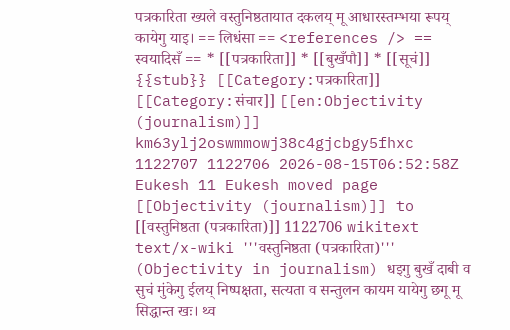पत्रकारिता ख्यले वस्तुनिष्ठतायात दकलय् मू आधारस्तम्भया रूपय् कायेगु याइ। == लिधंसा == <references /> == स्वयादिसँ == * [[पत्रकारिता]] * [[बुखँपौ]] * [[सूचं]] {{stub}} [[Category:पत्रकारिता]] [[Category:संचार]] [[en:Objectivity (journalism)]] km63ylj2oswmmowj38c4gjcbgy5fhxc 1122707 1122706 2026-08-15T06:52:58Z Eukesh 11 Eukesh moved page [[Objectivity (journalism)]] to [[वस्तुनिष्ठता (पत्रकारिता)]] 1122706 wikitext text/x-wiki '''वस्तुनिष्ठता (पत्रकारिता)''' (Objectivity in journalism) धइगु बुखँ दाबी व सुचं मुंकेगु ईलय् निष्पक्षता, सत्यता व सन्तुलन कायम यायेगु छगू मू सिद्धान्त खः। थ्व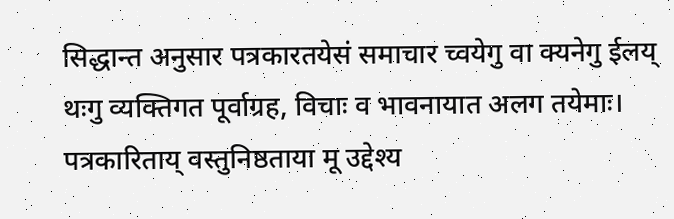सिद्धान्त अनुसार पत्रकारतयेसं समाचार च्वयेगु वा क्यनेगु ईलय् थःगु व्यक्तिगत पूर्वाग्रह, विचाः व भावनायात अलग तयेमाः। पत्रकारिताय् वस्तुनिष्ठताया मू उद्देश्य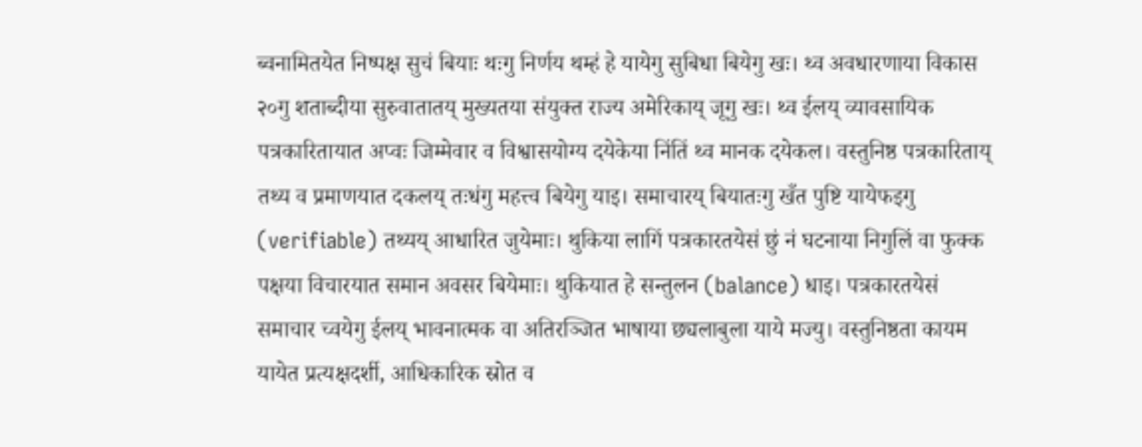ब्वनामितयेत निष्पक्ष सुचं बियाः थःगु निर्णय थम्हं हे यायेगु सुबिधा बियेगु खः। थ्व अवधारणाया विकास २०गु शताब्दीया सुरुवातातय् मुख्यतया संयुक्त राज्य अमेरिकाय् जूगु खः। थ्व ईलय् व्यावसायिक पत्रकारितायात अप्वः जिम्मेवार व विश्वासयोग्य दयेकेया निंतिं थ्व मानक दयेकल। वस्तुनिष्ठ पत्रकारिताय् तथ्य व प्रमाणयात दकलय् तःधंगु महत्त्व बियेगु याइ। समाचारय् बियातःगु खँत पुष्टि यायेफइगु (verifiable) तथ्यय् आधारित जुयेमाः। थुकिया लागिं पत्रकारतयेसं छुं नं घटनाया निगुलिं वा फुक्क पक्षया विचारयात समान अवसर बियेमाः। थुकियात हे सन्तुलन (balance) धाइ। पत्रकारतयेसं समाचार च्वयेगु ईलय् भावनात्मक वा अतिरञ्जित भाषाया छ्यलाबुला याये मज्यु। वस्तुनिष्ठता कायम यायेत प्रत्यक्षदर्शी, आधिकारिक स्रोत व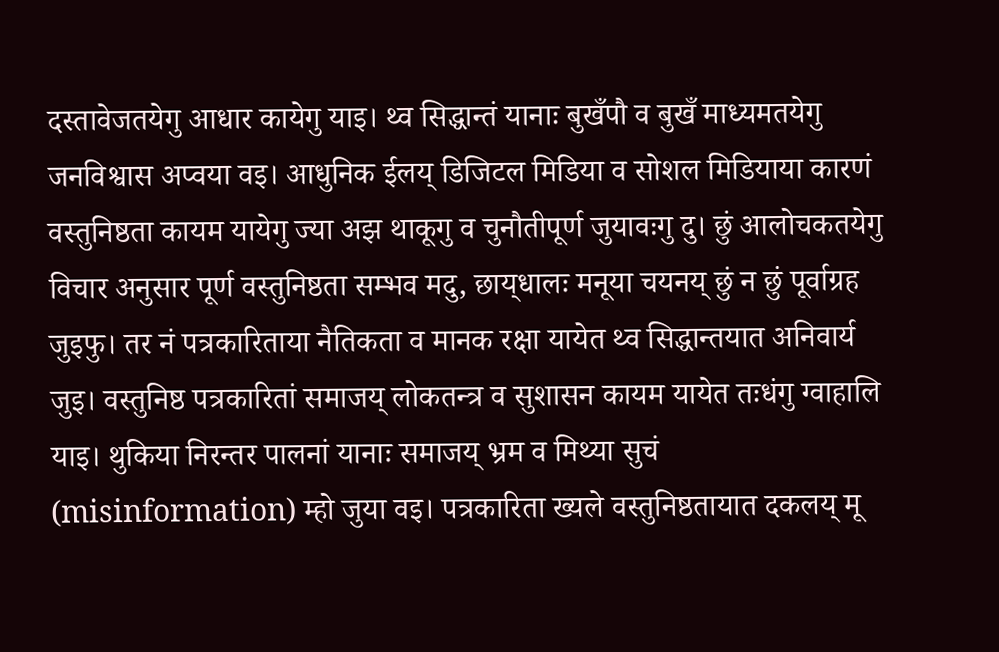दस्तावेजतयेगु आधार कायेगु याइ। थ्व सिद्धान्तं यानाः बुखँपौ व बुखँ माध्यमतयेगु जनविश्वास अप्वया वइ। आधुनिक ईलय् डिजिटल मिडिया व सोशल मिडियाया कारणं वस्तुनिष्ठता कायम यायेगु ज्या अझ थाकूगु व चुनौतीपूर्ण जुयावःगु दु। छुं आलोचकतयेगु विचार अनुसार पूर्ण वस्तुनिष्ठता सम्भव मदु, छाय्‌धालः मनूया चयनय् छुं न छुं पूर्वाग्रह जुइफु। तर नं पत्रकारिताया नैतिकता व मानक रक्षा यायेत थ्व सिद्धान्तयात अनिवार्य जुइ। वस्तुनिष्ठ पत्रकारितां समाजय् लोकतन्त्र व सुशासन कायम यायेत तःधंगु ग्वाहालि याइ। थुकिया निरन्तर पालनां यानाः समाजय् भ्रम व मिथ्या सुचं (misinformation) म्हो जुया वइ। पत्रकारिता ख्यले वस्तुनिष्ठतायात दकलय् मू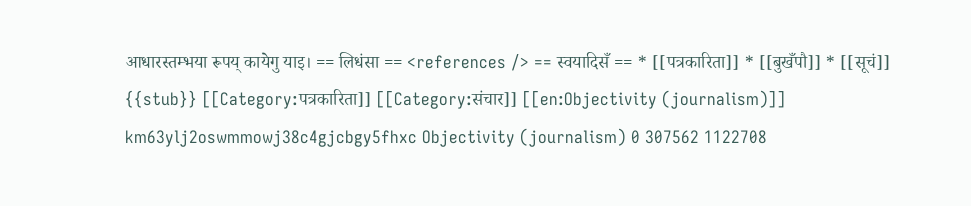आधारस्तम्भया रूपय् कायेगु याइ। == लिधंसा == <references /> == स्वयादिसँ == * [[पत्रकारिता]] * [[बुखँपौ]] * [[सूचं]] {{stub}} [[Category:पत्रकारिता]] [[Category:संचार]] [[en:Objectivity (journalism)]] km63ylj2oswmmowj38c4gjcbgy5fhxc Objectivity (journalism) 0 307562 1122708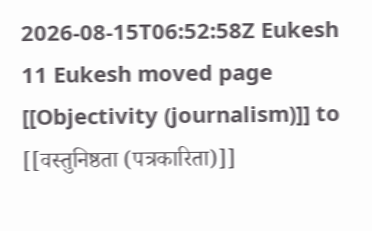2026-08-15T06:52:58Z Eukesh 11 Eukesh moved page [[Objectivity (journalism)]] to [[वस्तुनिष्ठता (पत्रकारिता)]]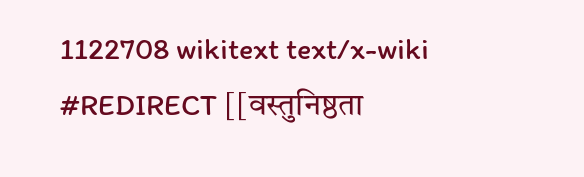1122708 wikitext text/x-wiki #REDIRECT [[वस्तुनिष्ठता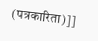(पत्रकारिता)]]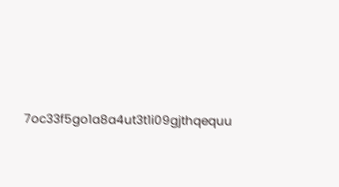7oc33f5go1a8a4ut3t1i09gjthqequu